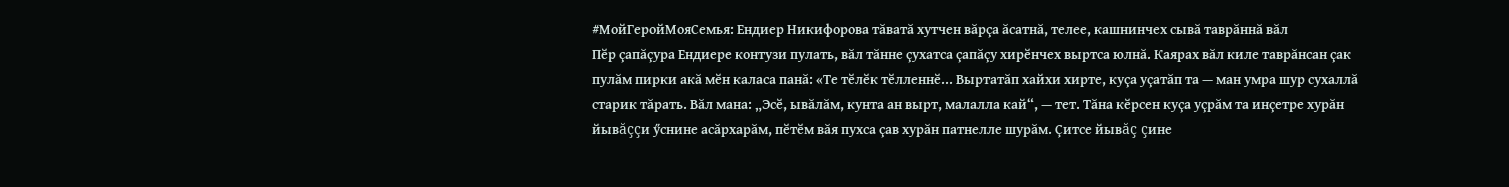#МойГеройМояСемья: Ендиер Никифорова тăватă хутчен вăрçа ăсатнă, телее, кашнинчех сывă таврăннă вăл
Пӗр çапăçура Ендиере контузи пулать, вăл тăнне çухатса çапăçу хирӗнчех выртса юлнă. Каярах вăл киле таврăнсан çак пулăм пирки акă мӗн каласа панă: «Те тӗлӗк тӗлленнӗ... Выртатăп хайхи хирте, куçа уçатăп та — ман умра шур сухаллă старик тăрать. Вăл мана: „Эсӗ, ывăлăм, кунта ан вырт, малалла кай“, — тет. Тăна кӗрсен куçа уçрăм та инçетре хурăн йывăççи ӳснине асăрхарăм, пӗтӗм вăя пухса çав хурăн патнелле шурăм. Çитсе йывăç çине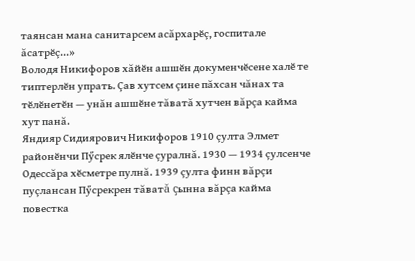таянсан мана санитарсем асăрхарӗç, госпитале ăсатрӗç...»
Володя Никифоров хăйӗн ашшӗн докуменчӗсене халӗ те типтерлӗн упрать. Çав хутсем çине пăхсан чăнах та тӗлӗнетӗн — унăн ашшӗне тăватă хутчен вăрçа кайма хут панă.
Яндияр Сидиярович Никифоров 1910 çулта Элмет районӗнчи Пӳсрек ялӗнче çуралнă. 1930 — 1934 çулсенче Одессăра хӗсметре пулнă. 1939 çулта финн вăрçи пуçлансан Пӳсрекрен тăватă çынна вăрçа кайма повестка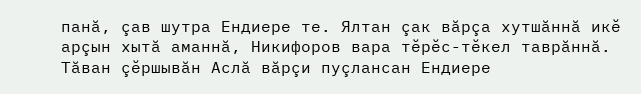панă, çав шутра Ендиере те. Ялтан çак вăрçа хутшăннă икӗ арçын хытă аманнă, Никифоров вара тӗрӗс-тӗкел таврăннă.
Тăван çӗршывăн Аслă вăрçи пуçлансан Ендиере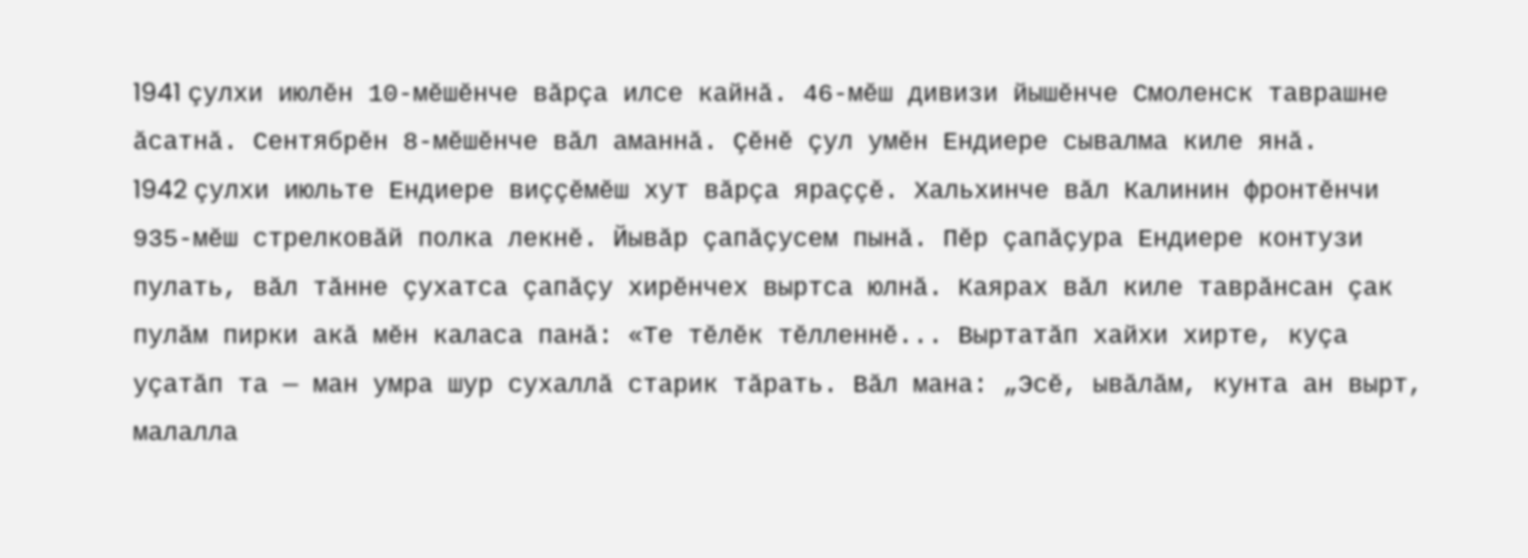1941 çулхи июлӗн 10-мӗшӗнче вăрçа илсе кайнă. 46-мӗш дивизи йышӗнче Смоленск таврашне ăсатнă. Сентябрӗн 8-мӗшӗнче вăл аманнă. Çӗнӗ çул умӗн Ендиере сывалма киле янă.
1942 çулхи июльте Ендиере виççӗмӗш хут вăрçа яраççӗ. Хальхинче вăл Калинин фронтӗнчи 935-мӗш стрелковăй полка лекнӗ. Йывăр çапăçусем пынă. Пӗр çапăçура Ендиере контузи пулать, вăл тăнне çухатса çапăçу хирӗнчех выртса юлнă. Каярах вăл киле таврăнсан çак пулăм пирки акă мӗн каласа панă: «Те тӗлӗк тӗлленнӗ... Выртатăп хайхи хирте, куçа уçатăп та — ман умра шур сухаллă старик тăрать. Вăл мана: „Эсӗ, ывăлăм, кунта ан вырт, малалла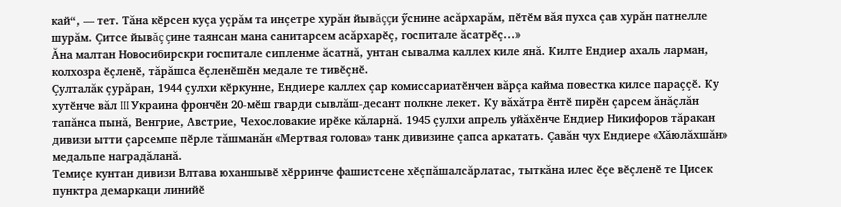кай“, — тет. Тăна кӗрсен куçа уçрăм та инçетре хурăн йывăççи ӳснине асăрхарăм, пӗтӗм вăя пухса çав хурăн патнелле шурăм. Çитсе йывăç çине таянсан мана санитарсем асăрхарӗç, госпитале ăсатрӗç...»
Ăна малтан Новосибирскри госпитале сипленме ăсатнă, унтан сывалма каллех киле янă. Килте Ендиер ахаль ларман, колхозра ӗçленӗ, тăрăшса ӗçленӗшӗн медале те тивӗçнӗ.
Çулталăк çурăран, 1944 çулхи кӗркунне, Ендиере каллех çар комиссариатӗнчен вăрçа кайма повестка килсе параççӗ. Ку хутӗнче вăл III Украина фрончӗн 20-мӗш гварди сывлăш-десант полкне лекет. Ку вăхăтра ӗнтӗ пирӗн çарсем ăнăçлăн тапăнса пынă, Венгрие, Австрие, Чехословакие ирӗке кăларнă. 1945 çулхи апрель уйăхӗнче Ендиер Никифоров тăракан дивизи ытти çарсемпе пӗрле тăшманăн «Мертвая голова» танк дивизине çапса аркатать. Çавăн чух Ендиере «Хăюлăхшăн» медальпе наградăланă.
Темиçе кунтан дивизи Влтава юханшывӗ хӗрринче фашистсене хӗçпăшалсăрлатас, тыткăна илес ӗçе вӗçленӗ те Цисек пунктра демаркаци линийӗ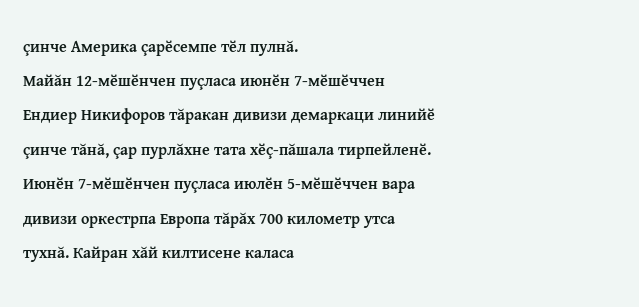çинче Америка çарӗсемпе тӗл пулнă.
Майăн 12-мӗшӗнчен пуçласа июнӗн 7-мӗшӗччен Ендиер Никифоров тăракан дивизи демаркаци линийӗ çинче тăнă, çар пурлăхне тата хӗç-пăшала тирпейленӗ. Июнӗн 7-мӗшӗнчен пуçласа июлӗн 5-мӗшӗччен вара дивизи оркестрпа Европа тăрăх 700 километр утса тухнă. Кайран хăй килтисене каласа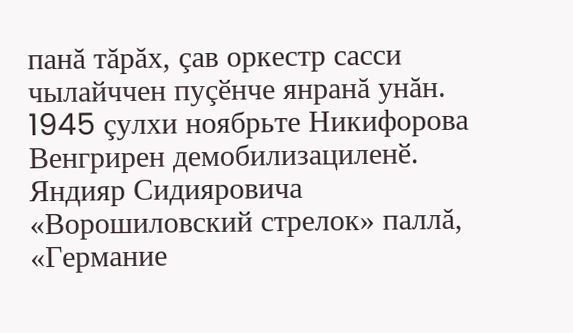панă тăрăх, çав оркестр сасси чылайччен пуçӗнче янранă унăн.
1945 çулхи ноябрьте Никифорова Венгрирен демобилизациленӗ. Яндияр Сидияровича «Ворошиловский стрелок» паллă, «Германие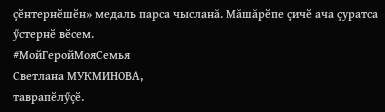çӗнтернӗшӗн» медаль парса чысланă. Мăшăрӗпе çичӗ ача çуратса ӳстернӗ вӗсем.
#МойГеройМояСемья
Светлана МУКМИНОВА,
таврапӗлӳçӗ.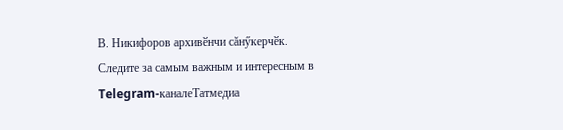В. Никифоров архивӗнчи сăнӳкерчӗк.
Следите за самым важным и интересным в Telegram-каналеТатмедиа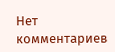Нет комментариев